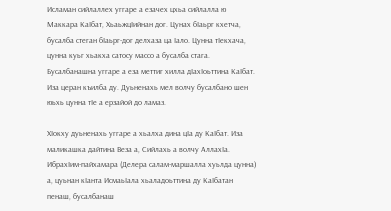Исламан сийлаллех уггаре а езачех цхьа сийлалла ю Маккара КаIбат, ХьаьжцIийнан дог. Цунах бIаьрг кхетча, бусалба стеган бIаьрг-дог делхаза ца Iало. Цунна тIекхача, цунна куьг хьакха сатосу массо а бусалба стага. Бусалбанашна уггаре а еза меттиг хилла дIахIоьттина КаIбат. Иза церан къилба ду. Дуьненахь мел волчу бусалбано шен юьхь цунна тIе а ерзайой до ламаз.

ХIокху дуьненахь уггаре а хьалха дина цIа ду КаIбат. Иза маликашка дайтина Веза а, Сийлахь а волчу АллахIа. ИбрахIим-пайхамара (Делера салам-маршалла хуьлда цунна) а, цуьнан кIанта ИсмаьIала хьаладоьттина ду КаIбатан пенаш, бусалбанаш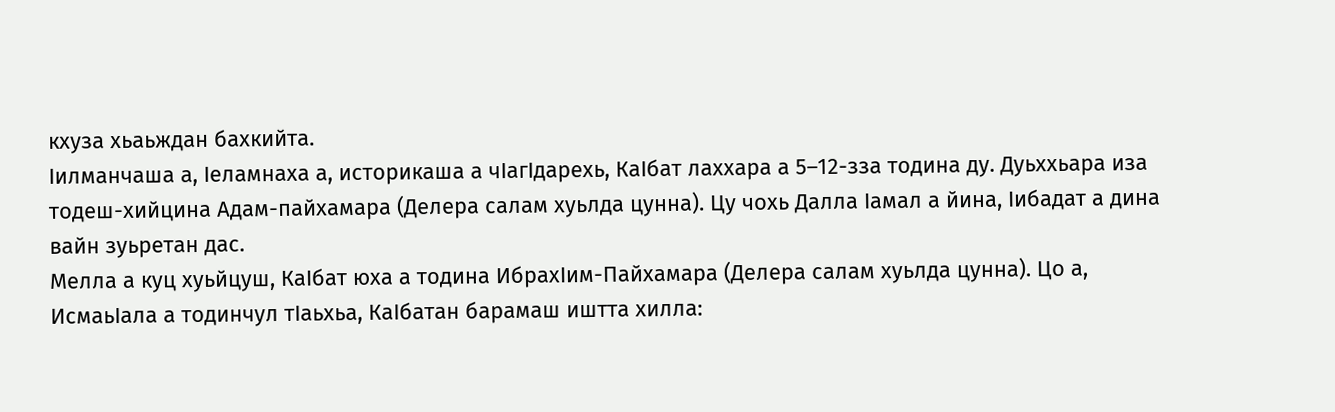кхуза хьаьждан бахкийта.
Iилманчаша а, Iеламнаха а, историкаша а чIагIдарехь, КаIбат лаххара а 5–12-зза тодина ду. Дуьххьара иза тодеш-хийцина Адам-пайхамара (Делера салам хуьлда цунна). Цу чохь Далла Iамал а йина, Iибадат а дина вайн зуьретан дас.
Мелла а куц хуьйцуш, КаIбат юха а тодина ИбрахIим-Пайхамара (Делера салам хуьлда цунна). Цо а, ИсмаьIала а тодинчул тIаьхьа, КаIбатан барамаш иштта хилла: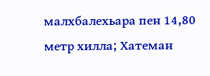малхбалехьара пен 14,80 метр хилла; Хатеман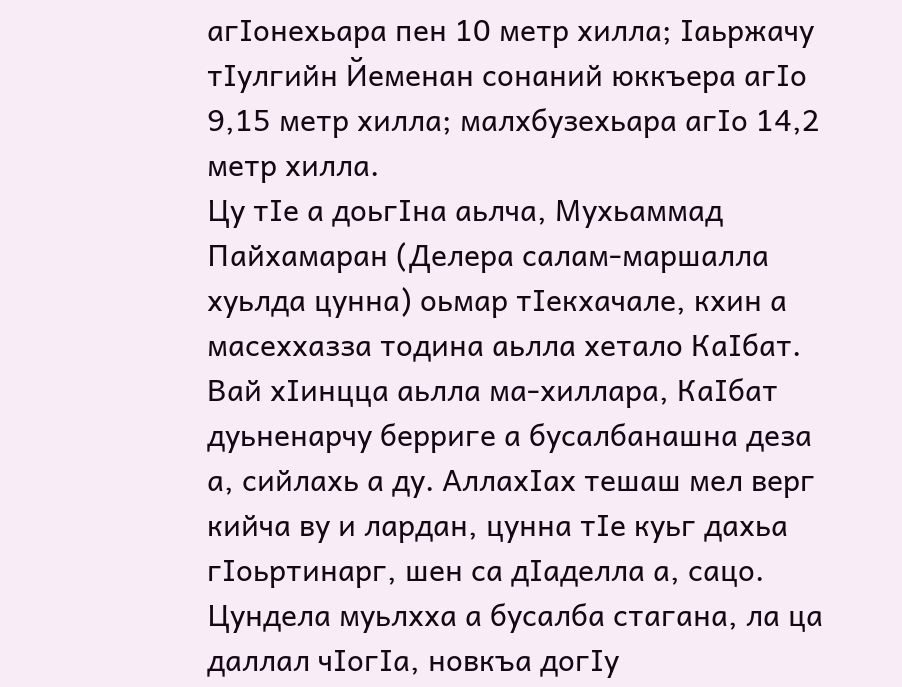агIонехьара пен 10 метр хилла; Iаьржачу тIулгийн Йеменан сонаний юккъера агIо 9,15 метр хилла; малхбузехьара агIо 14,2 метр хилла.
Цу тIе а доьгIна аьлча, Мухьаммад Пайхамаран (Делера салам-маршалла хуьлда цунна) оьмар тIекхачале, кхин а масеххазза тодина аьлла хетало КаIбат.
Вай хIинцца аьлла ма-хиллара, КаIбат дуьненарчу берриге а бусалбанашна деза а, сийлахь а ду. АллахIах тешаш мел верг кийча ву и лардан, цунна тIе куьг дахьа гIоьртинарг, шен са дIаделла а, сацо.
Цундела муьлхха а бусалба стагана, ла ца даллал чIогIа, новкъа догIу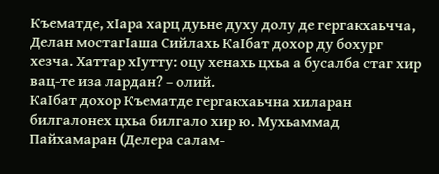Къематде, хIара харц дуьне духу долу де гергакхаьчча, Делан мостагIаша Сийлахь КаIбат дохор ду бохург хезча. Хаттар хIутту: оцу хенахь цхьа а бусалба стаг хир вац-те иза лардан? – олий.
КаIбат дохор Къематде гергакхаьчна хиларан билгалонех цхьа билгало хир ю. Мухьаммад Пайхамаран (Делера салам-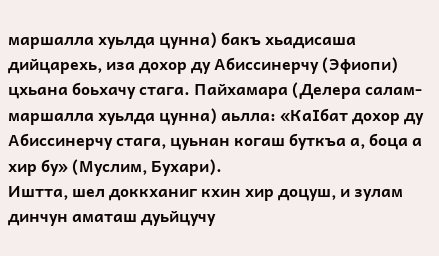маршалла хуьлда цунна) бакъ хьадисаша дийцарехь, иза дохор ду Абиссинерчу (Эфиопи) цхьана боьхачу стага. Пайхамара (Делера салам-маршалла хуьлда цунна) аьлла: «КаIбат дохор ду Абиссинерчу стага, цуьнан когаш буткъа а, боца а хир бу» (Муслим, Бухари).
Иштта, шел доккханиг кхин хир доцуш, и зулам динчун аматаш дуьйцучу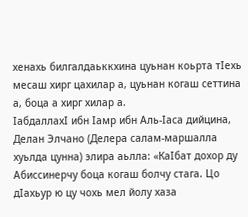хенахь билгалдаьккхина цуьнан коьрта тIехь месаш хирг цахилар а, цуьнан когаш сеттина а, боца а хирг хилар а.
IабдаллахI ибн Iамр ибн Аль-Iаса дийцина, Делан Элчано (Делера салам-маршалла хуьлда цунна) элира аьлла: «КаIбат дохор ду Абиссинерчу боца когаш болчу стага. Цо дIахьур ю цу чохь мел йолу хаза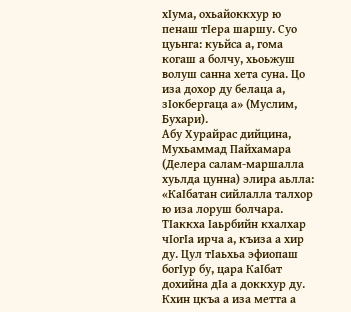хIума, охьайоккхур ю пенаш тIера шаршу. Суо цуьнга: куьйса а, гома когаш а болчу, хьоьжуш волуш санна хета суна. Цо иза дохор ду белаца а, зIокбергаца а» (Муслим, Бухари).
Абу Хурайрас дийцина, Мухьаммад Пайхамара (Делера салам-маршалла хуьлда цунна) элира аьлла: «КаIбатан сийлалла талхор ю иза лоруш болчара. ТIаккха Iаьрбийн кхалхар чIогIа ирча а, къиза а хир ду. Цул тIаьхьа эфиопаш богIур бу, цара КаIбат дохийна дIа а доккхур ду. Кхин цкъа а иза метта а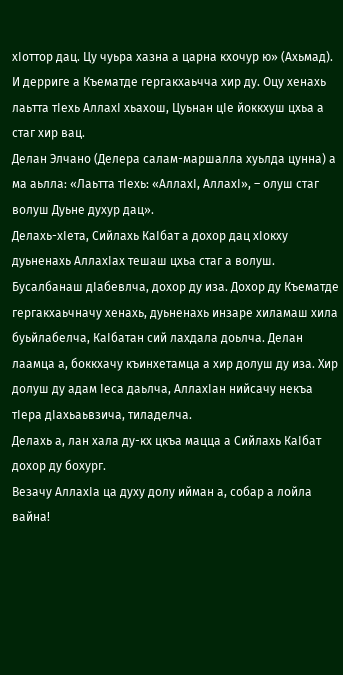хIоттор дац. Цу чуьра хазна а царна кхочур ю» (Ахьмад).
И дерриге а Къематде гергакхаьчча хир ду. Оцу хенахь лаьтта тIехь АллахI хьахош, Цуьнан цIе йоккхуш цхьа а стаг хир вац.
Делан Элчано (Делера салам-маршалла хуьлда цунна) а ма аьлла: «Лаьтта тIехь: «АллахI, АллахI», – олуш стаг волуш Дуьне духур дац».
Делахь-хIета, Сийлахь КаIбат а дохор дац хIокху дуьненахь АллахIах тешаш цхьа стаг а волуш. Бусалбанаш дIабевлча, дохор ду иза. Дохор ду Къематде гергакхаьчначу хенахь, дуьненахь инзаре хиламаш хила буьйлабелча, КаIбатан сий лахдала доьлча. Делан лаамца а, боккхачу къинхетамца а хир долуш ду иза. Хир долуш ду адам Iеса даьлча, АллахIан нийсачу некъа тIера дIахьаьвзича, тиладелча.
Делахь а, лан хала ду-кх цкъа мацца а Сийлахь КаIбат дохор ду бохург.
Везачу АллахIа ца духу долу ийман а, собар а лойла вайна!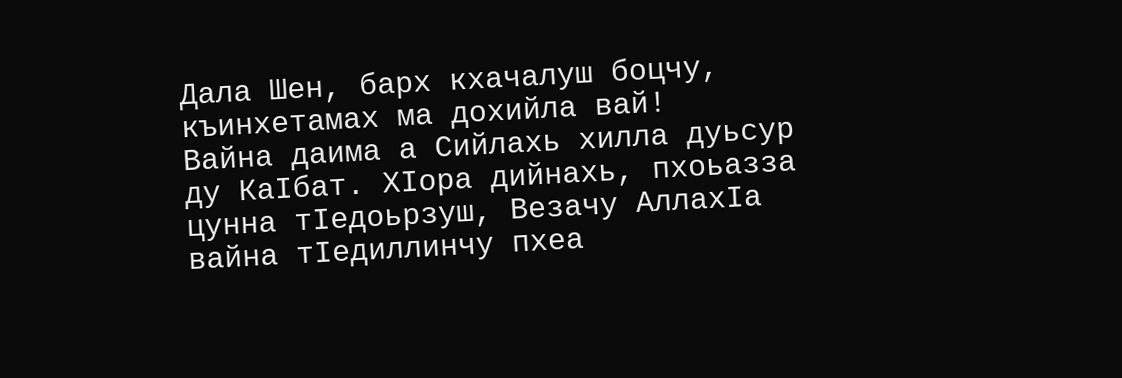Дала Шен, барх кхачалуш боцчу, къинхетамах ма дохийла вай!
Вайна даима а Сийлахь хилла дуьсур ду КаIбат. ХIора дийнахь, пхоьазза цунна тIедоьрзуш, Везачу АллахIа вайна тIедиллинчу пхеа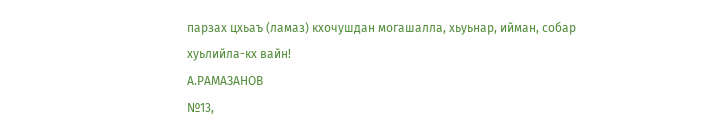парзах цхьаъ (ламаз) кхочушдан могашалла, хьуьнар, ийман, собар хуьлийла-кх вайн!
А.РАМАЗАНОВ
№13,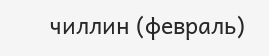чиллин (февраль)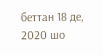беттан 18 де, 2020 шо